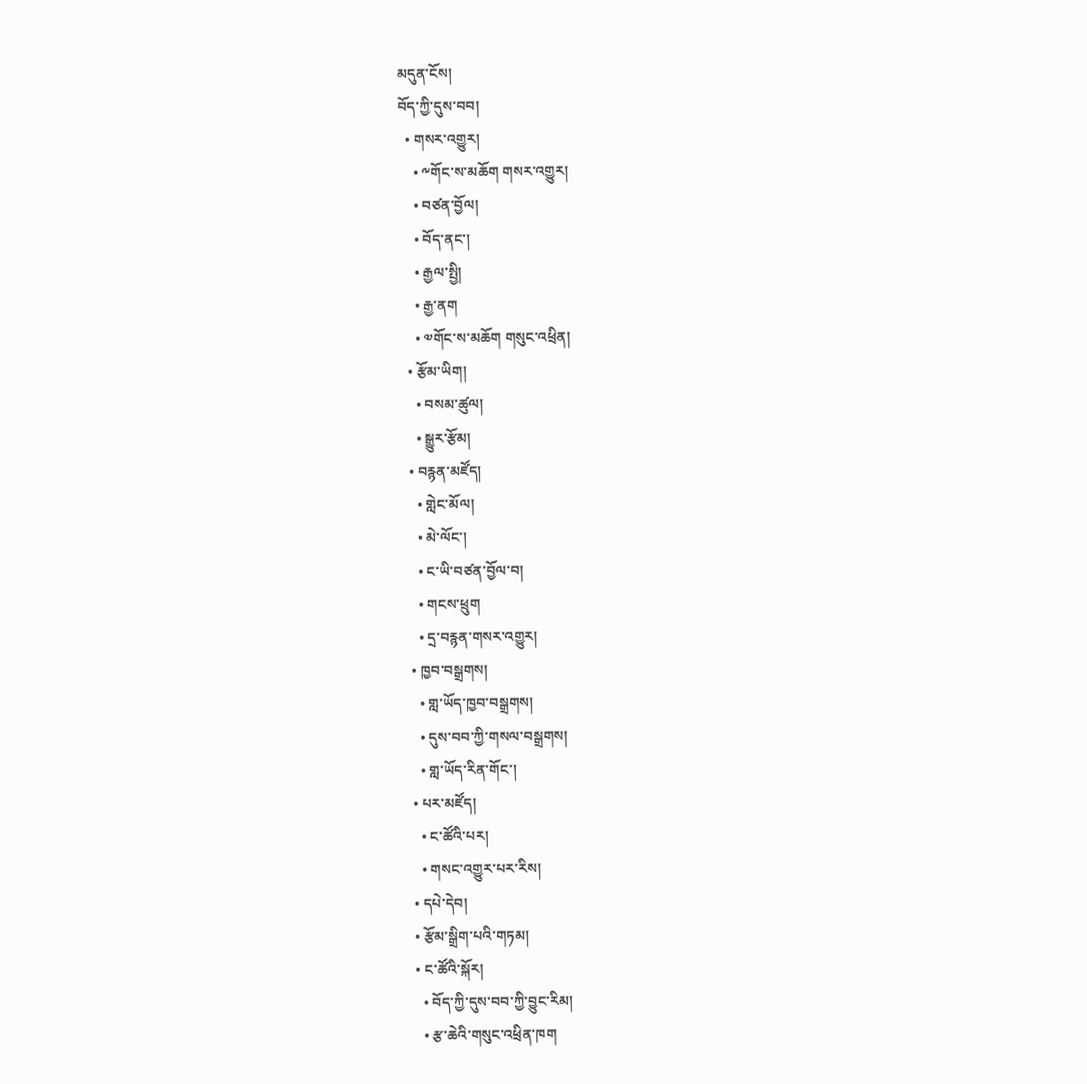མདུན་ངོས།
བོད་ཀྱི་དུས་བབ།
  • གསར་འགྱུར།
    • ༸གོང་ས་མཆོག གསར་འགྱུར།
    • བཙན་བྱོལ།
    • བོད་ནང་།
    • རྒྱལ་སྤྱི།
    • རྒྱ་ནག
    • ༧གོང་ས་མཆོག གསུང་འཕྲིན།
  • རྩོམ་ཡིག།
    • བསམ་ཚུལ།
    • སྒྱུར་རྩོམ།
  • བརྙན་མཛོད།
    • གླེང་མོལ།
    • མེ་ལོང་།
    • ང་ཡི་བཙན་བྱོལ་བ།
    • གངས་ཕྲུག
    • དྲ་བརྙན་གསར་འགྱུར།
  • ཁྱབ་བསྒྲགས།
    • གླ་ཡོད་ཁྱབ་བསྒྲགས།
    • དུས་བབ་ཀྱི་གསལ་བསྒྲགས།
    • གླ་ཡོད་རིན་གོང་།
  • པར་མཛོད།
    • ང་ཚོའི་པར།
    • གསང་འགྱུར་པར་རིས།
  • དཔེ་དེབ།
  • རྩོམ་སྒྲིག་པའི་གཏམ།
  • ང་ཚོའི་སྐོར།
    • བོད་ཀྱི་དུས་བབ་ཀྱི་བྱུང་རིམ།
    • རྩ་ཆེའི་གསུང་འཕྲིན་ཁག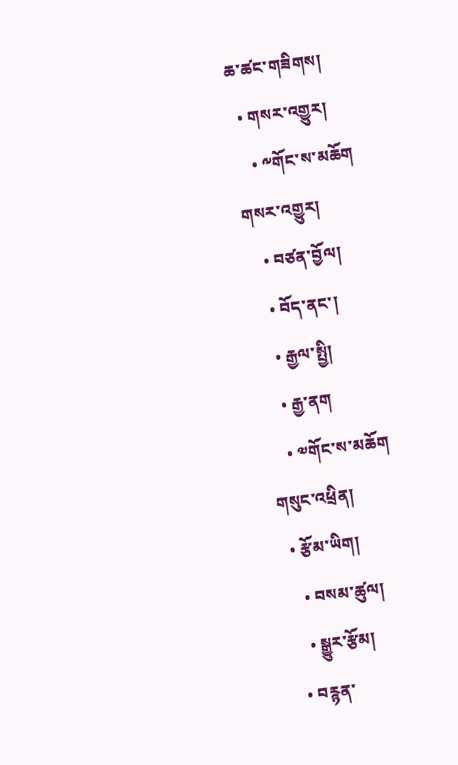ཆ་ཚང་གཟིགས།
  • གསར་འགྱུར།
    • ༸གོང་ས་མཆོག གསར་འགྱུར།
    • བཙན་བྱོལ།
    • བོད་ནང་།
    • རྒྱལ་སྤྱི།
    • རྒྱ་ནག
    • ༧གོང་ས་མཆོག གསུང་འཕྲིན།
  • རྩོམ་ཡིག།
    • བསམ་ཚུལ།
    • སྒྱུར་རྩོམ།
  • བརྙན་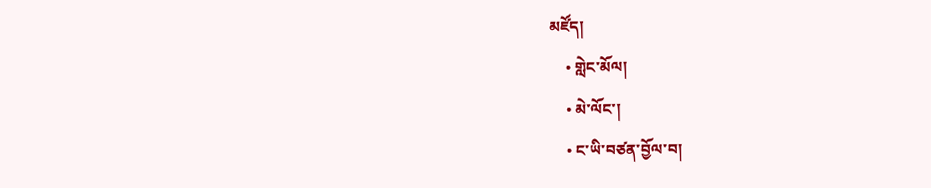མཛོད།
    • གླེང་མོལ།
    • མེ་ལོང་།
    • ང་ཡི་བཙན་བྱོལ་བ།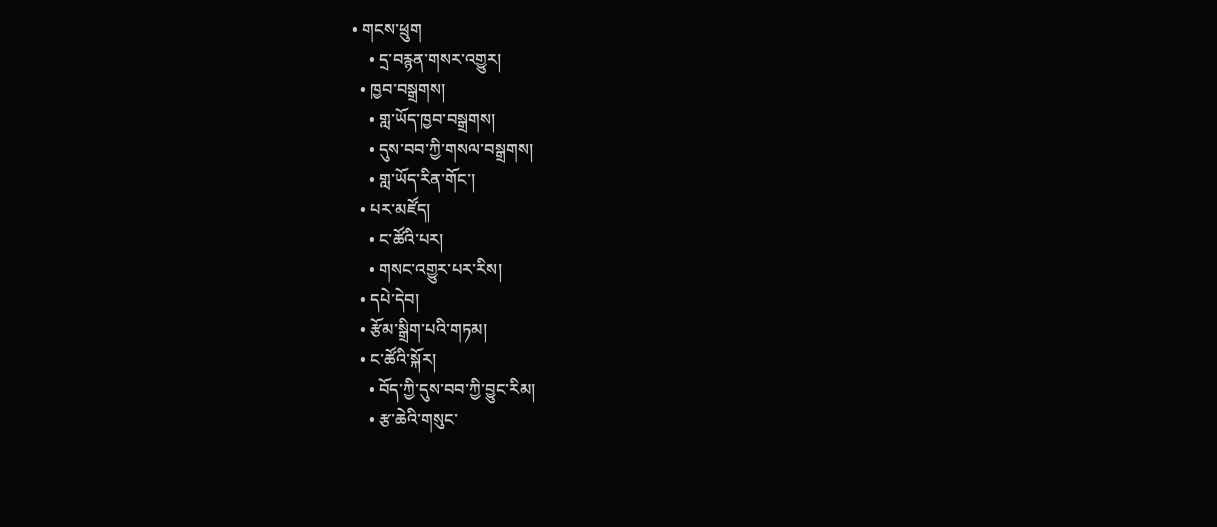• གངས་ཕྲུག
    • དྲ་བརྙན་གསར་འགྱུར།
  • ཁྱབ་བསྒྲགས།
    • གླ་ཡོད་ཁྱབ་བསྒྲགས།
    • དུས་བབ་ཀྱི་གསལ་བསྒྲགས།
    • གླ་ཡོད་རིན་གོང་།
  • པར་མཛོད།
    • ང་ཚོའི་པར།
    • གསང་འགྱུར་པར་རིས།
  • དཔེ་དེབ།
  • རྩོམ་སྒྲིག་པའི་གཏམ།
  • ང་ཚོའི་སྐོར།
    • བོད་ཀྱི་དུས་བབ་ཀྱི་བྱུང་རིམ།
    • རྩ་ཆེའི་གསུང་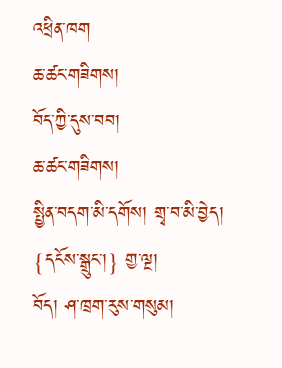འཕྲིན་ཁག
ཆ་ཚང་གཟིགས།
བོད་ཀྱི་དུས་བབ།
ཆ་ཚང་གཟིགས།
སྤྱིན་བདག་མི་དགོས། གྲྭ་བ་མི་བྱེད། {དངོས་སྒྲུང་།} གྱ་ལྔ།
བོད། ཤ་ཁྲག་རུས་གསུམ།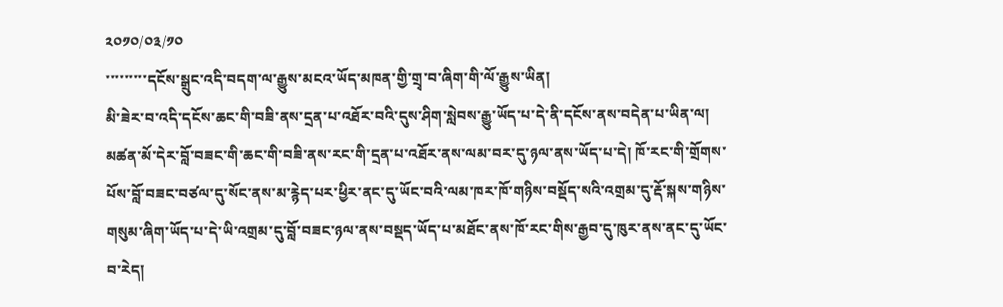༢༠༡༠/༠༣/༡༠
་་་་་་་་་དངོས་སྒྲུང་འདི་བདག་ལ་རྒྱུས་མངའ་ཡོད་མཁན་གྱི་གྲྭ་བ་ཞིག་གི་ལོ་རྒྱུས་ཡིན།
མི་ཟེར་བ་འདི་དངོས་ཆང་གི་བཟི་ནས་དྲན་པ་འཐོར་བའི་དུས་ཤིག་སླེབས་རྒྱུ་ཡོད་པ་དེ་ནི་དངོས་ནས་བདེན་པ་ཡིན་ལ། མཚན་མོ་དེར་བློ་བཟང་གི་ཆང་གི་བཟི་ནས་རང་གི་དྲན་པ་འཐོར་ནས་ལམ་བར་དུ་ཉལ་ནས་ཡོད་པ་དེ། ཁོ་རང་གི་གྲོགས་པོས་བློ་བཟང་བཙལ་དུ་སོང་ནས་མ་རྙེད་པར་ཕྱིར་ནང་དུ་ཡོང་བའི་ལམ་ཁར་ཁོ་གཉིས་བསྡོད་སའི་འགྲམ་དུ་རྡོ་སྐས་གཉིས་གསུམ་ཞིག་ཡོད་པ་དེ་ཡི་འགྲམ་དུ་བློ་བཟང་ཉལ་ནས་བསྡད་ཡོད་པ་མཐོང་ནས་ཁོ་རང་གིས་རྒྱབ་དུ་ཁུར་ནས་ནང་དུ་ཡོང་བ་རེད།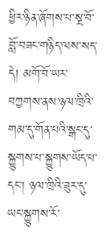ཕྱིར་ཉིན་ཞོགས་པ་སྔ་བོ་བློ་བཟང་གཉིད་ལས་སད་དེ། མགོ་བོ་ཡར་བཀྱགས་ནས་ཉལ་ཁྲིའི་གམ་དུ་གོན་པའི་སྒང་དུ་སྐྱུགས་པ་སྐྱུགས་ཡོད་པ་དང་། ཉལ་ཁྲིའི་ཟུར་དུ་ཡང་སྐྱུགས་རོ་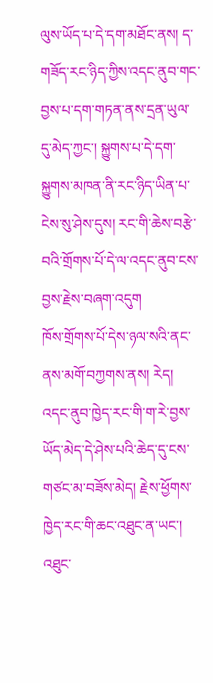ལུས་ཡོད་པ་དེ་དག་མཐོང་ནས། ད་གཟོད་རང་ཉིད་ཀྱིས་འདང་ནུབ་གང་བྱས་པ་དག་གཏན་ནས་དྲན་ཡུལ་དུ་མེད་ཀྱང་། སྐྱུགས་པ་དེ་དག་སྐྱུགས་མཁན་ནི་རང་ཉིད་ཡིན་པ་ངེས་སུ་ཤེས་དུས། རང་གི་ཆེས་བརྩེ་བའི་གྲོགས་པོ་དེ་ལ་འདང་ནུབ་ངས་བྱས་རྗེས་བཞག་འདུག
ཁོས་གྲོགས་པོ་དེས་ཉལ་སའི་ནང་ནས་མགོ་བཀྱགས་ནས། རེད། འདང་ནུབ་ཁྱེད་རང་གི་ག་རེ་བྱས་ཡོད་མེད་དེ་ཤེས་པའི་ཆེད་དུ་ངས་གཙང་མ་བཟོས་མེད། རྗེས་ཕྱོགས་ཁྱེད་རང་གི་ཆང་འཐུང་ན་ཡང་། འཐུང་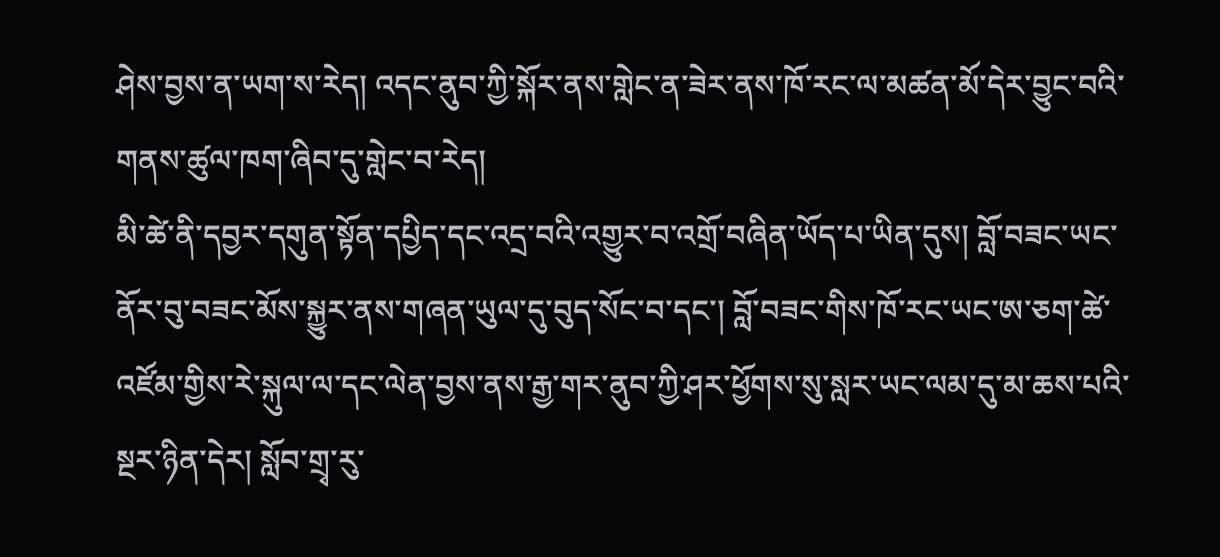ཤེས་བྱས་ན་ཡག་ས་རེད། འདང་ནུབ་ཀྱི་སྐོར་ནས་གླེང་ན་ཟེར་ནས་ཁོ་རང་ལ་མཚན་མོ་དེར་བྱུང་བའི་གནས་ཚུལ་ཁག་ཞིབ་དུ་གླེང་བ་རེད།
མི་ཚེ་ནི་དབྱར་དགུན་སྟོན་དཔྱིད་དང་འདྲ་བའི་འགྱུར་བ་འགྲོ་བཞིན་ཡོད་པ་ཡིན་དུས། བློ་བཟང་ཡང་ནོར་བུ་བཟང་མོས་སྐྱུར་ནས་གཞན་ཡུལ་དུ་བུད་སོང་བ་དང་། བློ་བཟང་གིས་ཁོ་རང་ཡང་ཨ་ཅག་ཚེ་འཛོམ་གྱིས་རེ་སྐུལ་ལ་དང་ལེན་བྱས་ནས་རྒྱ་གར་ནུབ་ཀྱི་ཤར་ཕྱོགས་སུ་སླར་ཡང་ལམ་དུ་མ་ཆས་པའི་སྔར་ཉིན་དེར། སློབ་གྲྭ་རུ་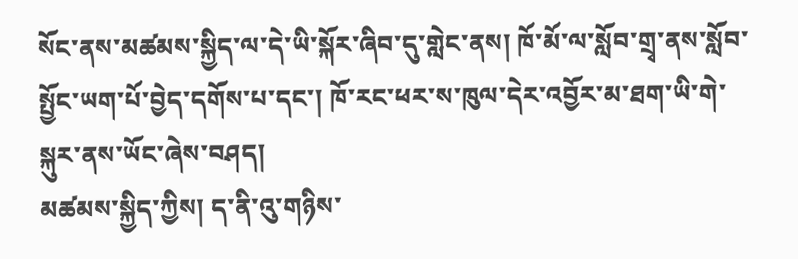སོང་ནས་མཚམས་སྐྱིད་ལ་དེ་ཡི་སྐོར་ཞིབ་དུ་གླེང་ནས། ཁོ་མོ་ལ་སློབ་གྲྭ་ནས་སློབ་སྤྱོང་ཡག་པོ་བྱེད་དགོས་པ་དང་། ཁོ་རང་ཕར་ས་ཁུལ་དེར་འབྱོར་མ་ཐག་ཡི་གེ་སྐུར་ནས་ཡོང་ཞེས་བཤད།
མཚམས་སྐྱིད་ཀྱིས། ད་ནི་འུ་གཉིས་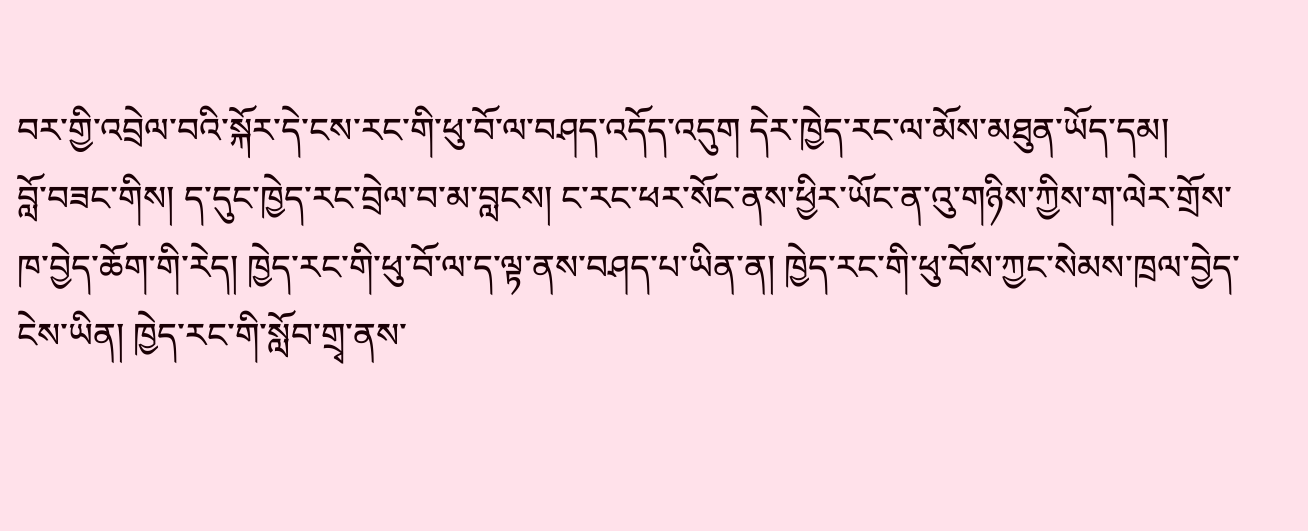བར་གྱི་འབྲེལ་བའི་སྐོར་དེ་ངས་རང་གི་ཕུ་བོ་ལ་བཤད་འདོད་འདུག དེར་ཁྱེད་རང་ལ་མོས་མཐུན་ཡོད་དམ།
བློ་བཟང་གིས། ད་དུང་ཁྱེད་རང་བྲེལ་བ་མ་བླངས། ང་རང་ཕར་སོང་ནས་ཕྱིར་ཡོང་ན་འུ་གཉིས་ཀྱིས་ག་ལེར་གྲོས་ཁ་བྱེད་ཆོག་གི་རེད། ཁྱེད་རང་གི་ཕུ་བོ་ལ་ད་ལྟ་ནས་བཤད་པ་ཡིན་ན། ཁྱེད་རང་གི་ཕུ་བོས་ཀྱང་སེམས་ཁྲལ་བྱེད་ངེས་ཡིན། ཁྱེད་རང་གི་སློབ་གྲྭ་ནས་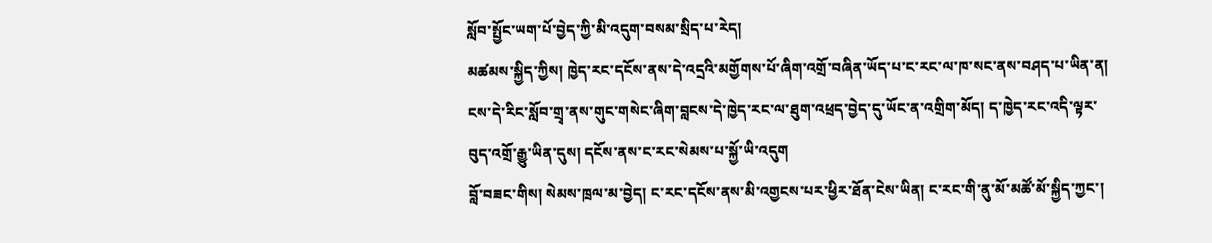སློབ་སྤྱོང་ཡག་པོ་བྱེད་ཀྱི་མི་འདུག་བསམ་སྲིད་པ་རེད།
མཚམས་སྐྱིད་ཀྱིས། ཁྱེད་རང་དངོས་ནས་དེ་འདྲའི་མགྱོགས་པོ་ཞིག་འགྲོ་བཞིན་ཡོད་པ་ང་རང་ལ་ཁ་སང་ནས་བཤད་པ་ཡིན་ན། ངས་དེ་རིང་སློབ་གྲྭ་ནས་གུང་གསེང་ཞིག་བླངས་དེ་ཁྱེད་རང་ལ་ཐུག་འཕྲད་བྱེད་དུ་ཡོང་ན་འགྲིག་མོད། ད་ཁྱེད་རང་འདི་ལྟར་བུད་འགྲོ་རྒྱུ་ཡིན་དུས། དངོས་ནས་ང་རང་སེམས་པ་སྐྱོ་ཡི་འདུག
བློ་བཟང་གིས། སེམས་ཁྲལ་མ་བྱེད། ང་རང་དངོས་ནས་མི་འགྱངས་པར་ཕྱིར་ཐོན་ངེས་ཡིན། ང་རང་གི་ནུ་མོ་མཚོ་མོ་སྐྱིད་ཀྱང་།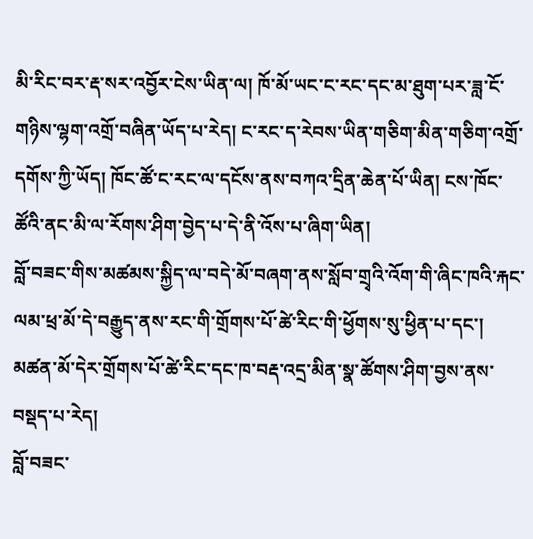མི་རིང་བར་རྡ་སར་འབྱོར་ངེས་ཡིན་ལ། ཁོ་མོ་ཡང་ང་རང་དང་མ་ཐུག་པར་ཟླ་ངོ་གཉིས་ལྷག་འགྲོ་བཞིན་ཡོད་པ་རེད། ང་རང་ད་རེབས་ཡིན་གཅིག་མིན་གཅིག་འགྲོ་དགོས་ཀྱི་ཡོད། ཁོང་ཚོ་ང་རང་ལ་དངོས་ནས་བཀའ་དྲིན་ཆེན་པོ་ཡིན། ངས་ཁོང་ཚོའི་ནང་མི་ལ་རོགས་ཤིག་བྱེད་པ་དེ་ནི་འོས་པ་ཞིག་ཡིན།
བློ་བཟང་གིས་མཚམས་སྐྱིད་ལ་བདེ་མོ་བཞག་ནས་སློབ་གྲྭའི་འོག་གི་ཞིང་ཁའི་རྐང་ལམ་ཕྲ་མོ་དེ་བརྒྱུད་ནས་རང་གི་གྲོགས་པོ་ཚེ་རིང་གི་ཕྱོགས་སུ་ཕྱིན་པ་དང་། མཚན་མོ་དེར་གྲོགས་པོ་ཚེ་རིང་དང་ཁ་བརྡ་འདྲ་མིན་སྣ་ཚོགས་ཤིག་བྱས་ནས་བསྡད་པ་རེད།
བློ་བཟང་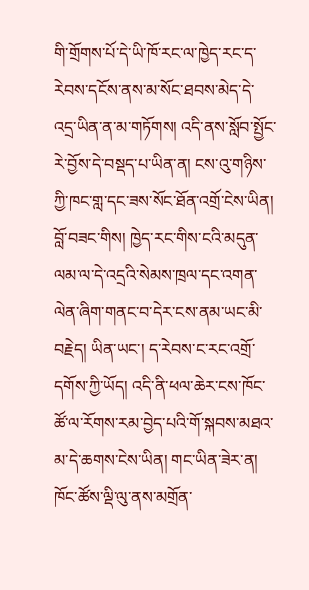གི་གྲོགས་པོ་དེ་ཡི་ཁོ་རང་ལ་ཁྱེད་རང་ད་རེབས་དངོས་ནས་མ་སོང་ཐབས་མེད་དེ་འདྲ་ཡིན་ན་མ་གཏོགས། འདི་ནས་སློབ་སྤྱོང་རེ་བྱོས་དེ་བསྡད་པ་ཡིན་ན། ངས་འུ་གཉིས་ཀྱི་ཁང་གླ་དང་ཟས་སོང་ཐོན་འགྲོ་ངེས་ཡིན།
བློ་བཟང་གིས། ཁྱེད་རང་གིས་ངའི་མདུན་ལམ་ལ་དེ་འདྲའི་སེམས་ཁྲལ་དང་འགན་ལེན་ཞིག་གནང་བ་དེར་ངས་ནམ་ཡང་མི་བརྗེད། ཡིན་ཡང་། ད་རེབས་ང་རང་འགྲོ་དགོས་ཀྱི་ཡོད། འདི་ནི་ཕལ་ཆེར་ངས་ཁོང་ཚོ་ལ་རོགས་རམ་བྱེད་པའི་གོ་སྐབས་མཐའ་མ་དེ་ཆགས་ངེས་ཡིན། གང་ཡིན་ཟེར་ན། ཁོང་ཚོས་ལྡི་ལུ་ནས་མགྲོན་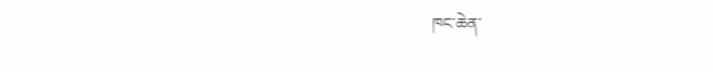ཁང་ཆེན་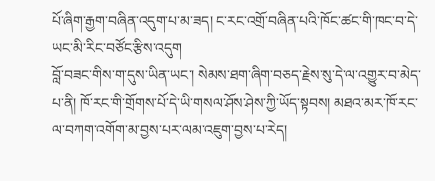པོ་ཞིག་རྒྱག་བཞིན་འདུག་པ་མ་ཟད། ང་རང་འགྲོ་བཞིན་པའི་ཁོང་ཚང་གི་ཁང་བ་དེ་ཡང་མི་རིང་བཙོང་རྩིས་འདུག
བློ་བཟང་གིས་ག་དུས་ཡིན་ཡང་། སེམས་ཐག་ཞིག་བཅད་རྗེས་སུ་དེ་ལ་འགྱུར་བ་མེད་པ་ནི། ཁོ་རང་གི་གྲོགས་པོ་དེ་ཡི་གསལ་ཤོས་ཤེས་ཀྱི་ཡོད་སྟབས། མཐའ་མར་ཁོ་རང་ལ་བཀག་འགོག་མ་བྱས་པར་ལམ་འཇུག་བྱས་པ་རེད།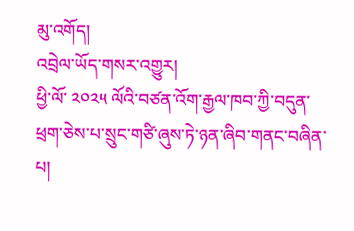མུ་འགོད།
འབྲེལ་ཡོད་གསར་འགྱུར།
ཕྱི་ལོ་ ༢༠༢༥ ལོའི་བཙན་འོག་རྒྱལ་ཁབ་ཀྱི་བདུན་ཕྲག་ཅེས་པ་སྲུང་གཙི་ཞུས་ཏེ་ཉན་ཞིབ་གནང་བཞིན་པ།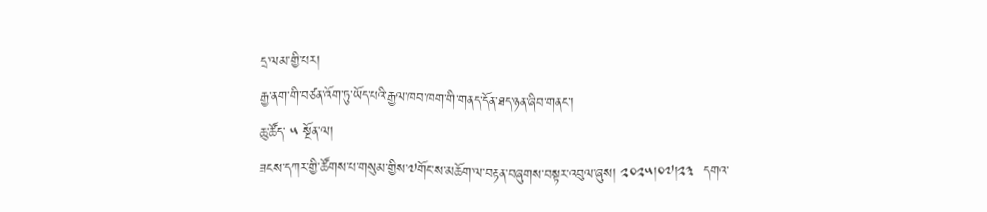དྲ་ལམ་གྱི་པར།
རྒྱ་ནག་གི་བཙན་འོག་ཏུ་ཡོད་པའི་རྒྱལ་ཁབ་ཁག་གི་གནད་དོན་ཐད་ཉན་ཞིབ་གནང་།
ཆུ་ཚོད་ ༥ སྔོན་ལ།
ཟངས་དཀར་གྱི་ཚོགས་པ་གསུམ་གྱིས་༧གོང་ས་མཆོག་ལ་བརྟན་བཞུགས་བསྟར་འབུལ་ཞུས། ༢༠༢༥།༠༧།༢༣  དགའ་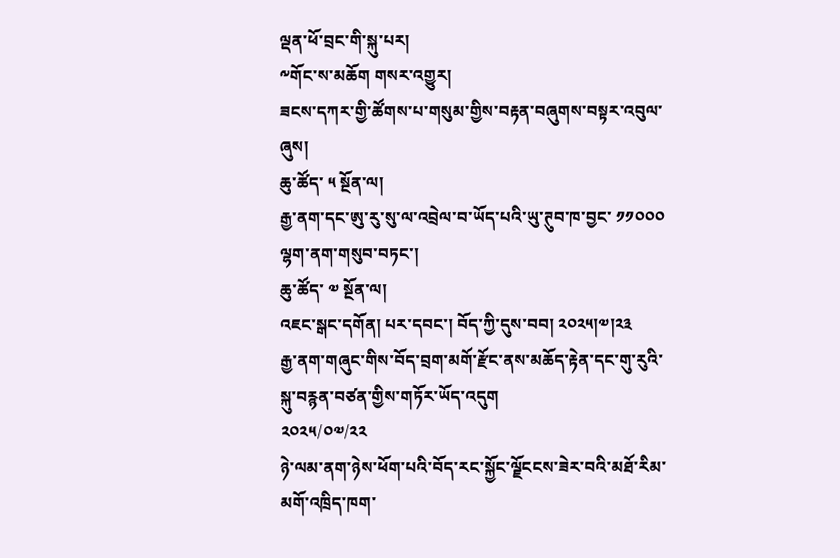ལྡན་ཕོ་བྲང་གི་སྐུ་པར།
༸གོང་ས་མཆོག གསར་འགྱུར།
ཟངས་དཀར་གྱི་ཚོགས་པ་གསུམ་གྱིས་བརྟན་བཞུགས་བསྟར་འབུལ་ཞུས།
ཆུ་ཚོད་ ༥ སྔོན་ལ།
རྒྱ་ནག་དང་ཨུ་རུ་སུ་ལ་འབྲེལ་བ་ཡོད་པའི་ཡུ་ཊུབ་ཁ་བྱང་ ༡༡༠༠༠ ལྷག་ནག་གསུབ་བཏང་།
ཆུ་ཚོད་ ༧ སྔོན་ལ།
འཇང་སྒང་དགོན། པར་དབང་། བོད་ཀྱི་དུས་བབ། ༢༠༢༥།༧།༢༣
རྒྱ་ནག་གཞུང་གིས་བོད་བྲག་མགོ་རྫོང་ནས་མཆོད་རྟེན་དང་གུ་རུའི་སྐུ་བརྙན་བཙན་གྱིས་གཏོར་ཡོད་འདུག
༢༠༢༥/༠༧/༢༢
ཉེ་ལམ་ནག་ཉེས་ཕོག་པའི་བོད་རང་སྐྱོང་ལྗོངངས་ཟེར་བའི་མཐོ་རིམ་མགོ་འཁྲིད་ཁག་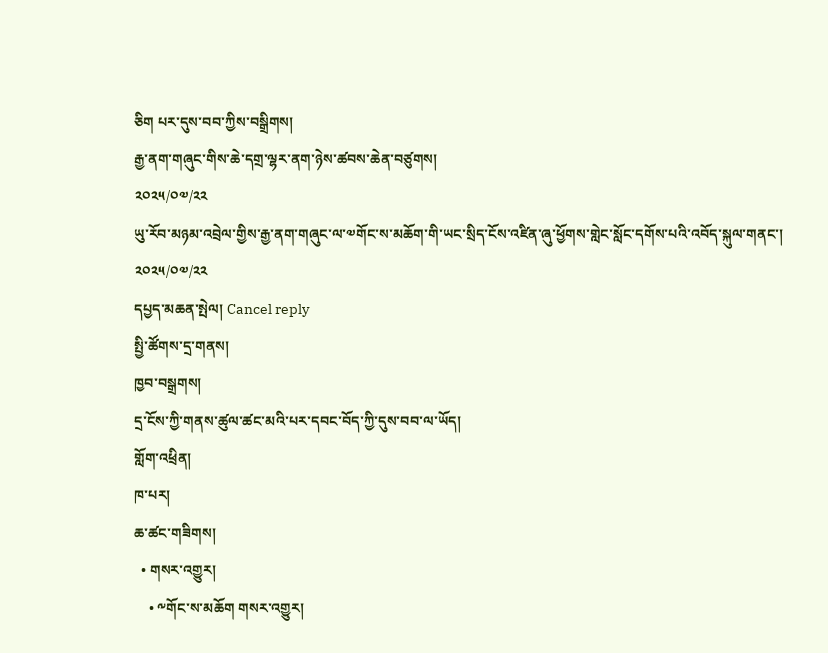ཅིག པར་དུས་བབ་ཀྱིས་བསྒྲིགས།
རྒྱ་ནག་གཞུང་གིས་ཆེ་དགྲ་ལྷར་ནག་ཉེས་ཚབས་ཆེན་བཙུགས།
༢༠༢༥/༠༧/༢༢
ཡུ་རོབ་མཉམ་འབྲེལ་གྱིས་རྒྱ་ནག་གཞུང་ལ་༧གོང་ས་མཆོག་གི་ཡང་སྲིད་ངོས་འཛིན་ཞུ་ཕྱོགས་གླེང་སློང་དགོས་པའི་འབོད་སྐུལ་གནང་།
༢༠༢༥/༠༧/༢༢
དཔྱད་མཆན་སྤེལ། Cancel reply
སྤྱི་ཚོགས་དྲ་གནས།
ཁྱབ་བསྒྲགས།
དྲ་ངོས་ཀྱི་གནས་ཚུལ་ཚང་མའི་པར་དབང་བོད་ཀྱི་དུས་བབ་ལ་ཡོད།
གློག་འཕྲིན།
ཁ་པར།
ཆ་ཚང་གཟིགས།
  • གསར་འགྱུར།
    • ༸གོང་ས་མཆོག གསར་འགྱུར།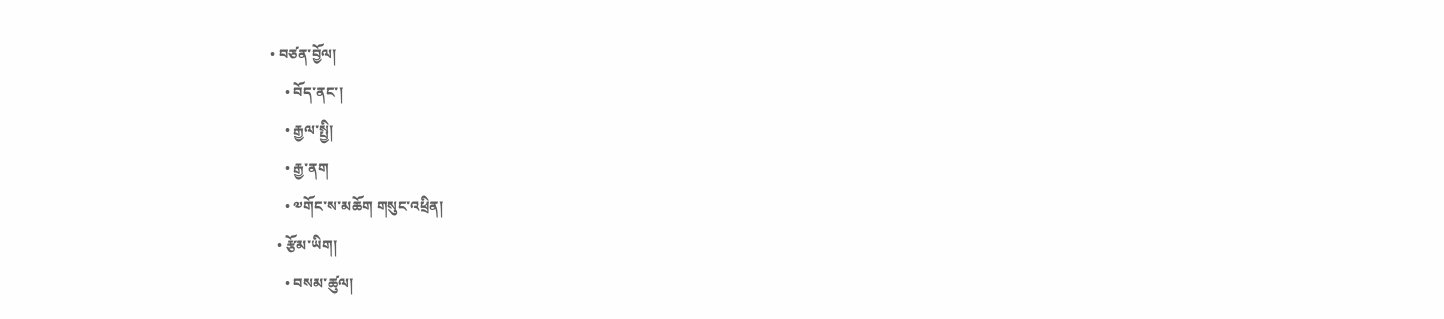• བཙན་བྱོལ།
    • བོད་ནང་།
    • རྒྱལ་སྤྱི།
    • རྒྱ་ནག
    • ༧གོང་ས་མཆོག གསུང་འཕྲིན།
  • རྩོམ་ཡིག།
    • བསམ་ཚུལ།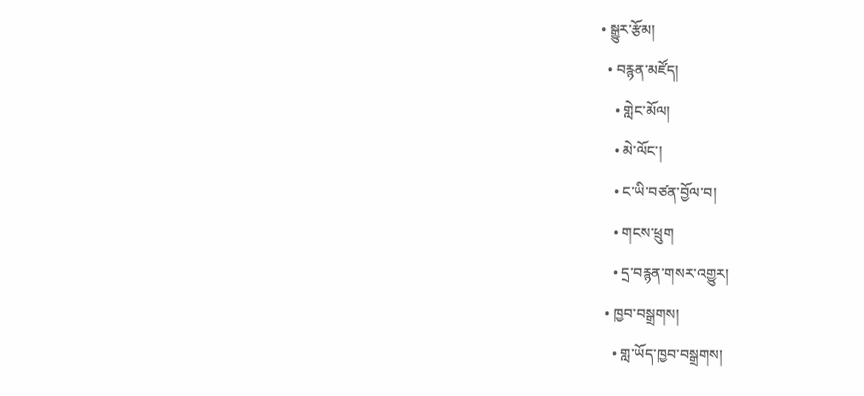• སྒྱུར་རྩོམ།
  • བརྙན་མཛོད།
    • གླེང་མོལ།
    • མེ་ལོང་།
    • ང་ཡི་བཙན་བྱོལ་བ།
    • གངས་ཕྲུག
    • དྲ་བརྙན་གསར་འགྱུར།
  • ཁྱབ་བསྒྲགས།
    • གླ་ཡོད་ཁྱབ་བསྒྲགས།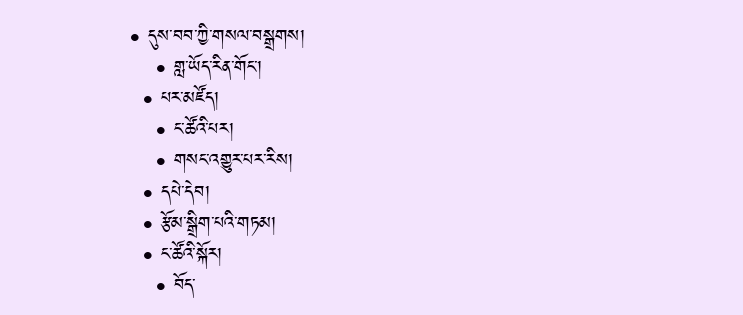• དུས་བབ་ཀྱི་གསལ་བསྒྲགས།
    • གླ་ཡོད་རིན་གོང་།
  • པར་མཛོད།
    • ང་ཚོའི་པར།
    • གསང་འགྱུར་པར་རིས།
  • དཔེ་དེབ།
  • རྩོམ་སྒྲིག་པའི་གཏམ།
  • ང་ཚོའི་སྐོར།
    • བོད་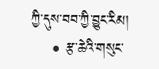ཀྱི་དུས་བབ་ཀྱི་བྱུང་རིམ།
    • རྩ་ཆེའི་གསུང་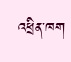འཕྲིན་ཁག